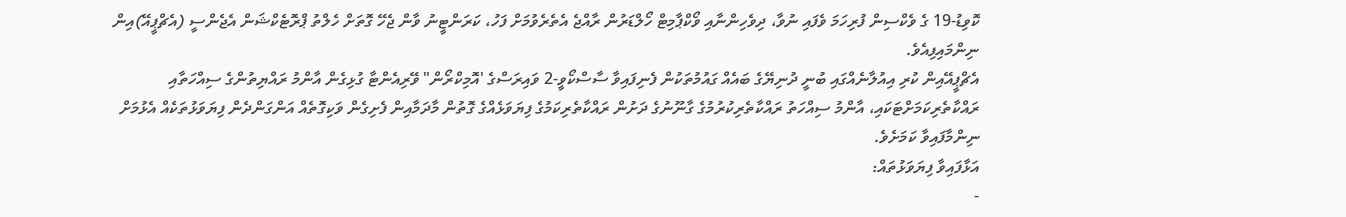ކޮވިޑު-19 ގެ ވެކްސިން ފުރިހަމަ ވެފައި ނުވާ، ދިވެހިންނާއި ވޯކްޕާމިޓް ހޯލްޑަރުން ރާއްޖެ އެތެރެވުމަށް ފަހު، ކަރަންޓީނު ވާން ޖެހޭ ގޮތަށް ހެލްތު ޕްރޮޓެކްޝަން އެޖެންސީ (އެޗްޕީއޭ)އިން ނިންމައިފިއެވެ.
އެޗްޕީއޭއިން ކުރި އިއުލާނެއްގައި ބުނީ ދުނިޔޭގެ ބައެއް ގައުމުތަކުން ފެނިފައިވާ ސާސްކޯވީ-2 ވައިރަސްގެ 'އޮމިކްރޯން" ވޭރިއެންޓާ ގުޅިގެން އާންމު ރައްޔިތުންގެ ސިއްހަތާއި ރައްކާތެރިކަމަށްޓަކައި، އާންމު ސިއްހަތު ރައްކާތެރިކުރުމުގެ ގާނޫނުގެ ދަށުން ރައްކާތެރިކަމުގެ ފިޔަވަޅެއްގެ ގޮތުން މާދަމާއިން ފެށިގެން ވަކިގޮތެއް އަންގަންދެން ފިޔަވަޅުތަކެއް އެޅުމަށް ނިންމާފައިވާ ކަމަށެވެ.
އަޅާފައިވާ ފިޔަވަޅުތައް:
-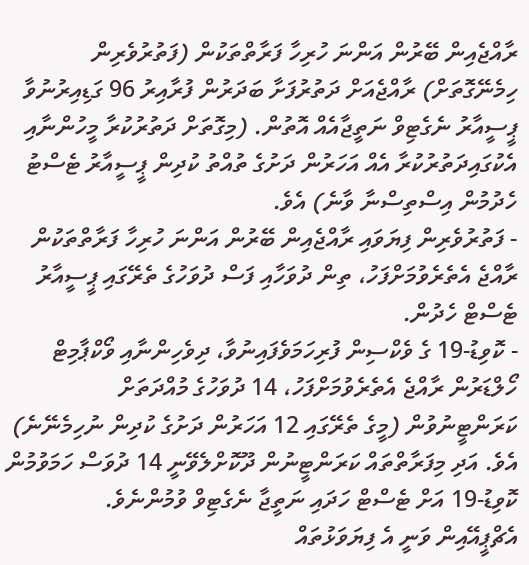ރާއްޖެއިން ބޭރުން އަންނަ ހުރިހާ ފަރާތްތަކުން (ފަތުރުވެރިން ހިމެނޭގޮތަށް) ރާއްޖެއަށް ދަތުރުފަށާ ބަދަރުން ފުރާއިރު 96 ގަޑިއިރުނުވާ ޕީސީއާރު ނެގެޓިވް ނަތީޖާއެއް އޮތުން. (މިގޮތަށް ދަތުރުކުރާ މީހުންނާއި އެކުގައިދަތުރުކުރާ އެއް އަހަރުން ދަށުގެ ތުއްތު ކުދިން ޕީސީއާރު ޓެސްޓު ހެދުމުން އިސްތިސްނާ ވާނެ) އެވެ.
- ފަތުރުވެރިން ފިޔަވައި ރާއްޖެއިން ބޭރުން އަންނަ ހުރިހާ ފަރާތްތަކުން ރާއްޖެ އެތެރެވުމަށްފަހު، ތިން ދުވަހާއި ފަސް ދުވަހުގެ ތެރޭގައި ޕީސީއާރު ޓެސްޓް ހެދުން.
- ކޮވިޑު-19 ގެ ވެކްސިން ފުރިހަމަވެފައިނުވާ، ދިވެހިންނާއި ވޯކްޕާމިޓް ހޯލްޑަރުން ރާއްޖެ އެތެރެވުމަށްފަހު، 14 ދުވަހުގެ މުއްދަތަށް ކަރަންޓީނުވުން (މީގެ ތެރޭގައި 12 އަހަރުން ދަށުގެ ކުދިން ނުހިމެނޭނެ) އެވެ. އަދި މިފަރާތްތައް ކަރަންޓީނުން ދޫކޮށްލެވޭނީ 14 ދުވަސް ހަމަވުމުން ކޮވިޑު-19 އަށް ޓެސްޓް ހަދައި ނަތީޖާ ނެގެޓިވް ވުމުންނެވެ.
އެޗްޕީއޭއިން ވަނީ އެ ފިޔަވަޅުތައް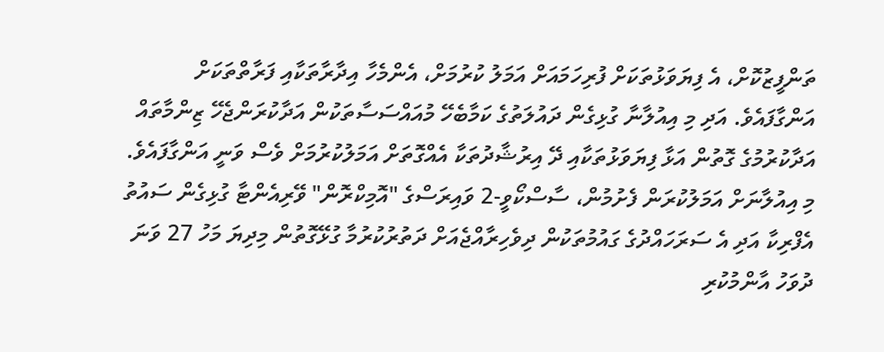ތަންފީޒުކޮށް، އެ ފިޔަވަޅުތަކަށް ފުރިހަމައަށް އަމަލު ކުރުމަށް، އެންމެހާ އިދާރާތަކާއި ފަރާތްތަކަށް އަންގާފައެވެ. އަދި މި އިއުލާނާ ގުޅިގެން ދައުލަތުގެ ކަމާބެހޭ މުއައްސަސާތަކުން އަދާކުރަންޖެހޭ ޒިންމާތައް އަދާކުރުމުގެ ގޮތުން އަޅާ ފިޔަވަޅުތަކާއި ދޭ އިރުޝާދުތަކާ އެއްގޮތަށް އަމަލުކުރުމަށް ވެސް ވަނީ އަންގާފައެވެ.
މި އިއުލާނަށް އަމަލުކުރަން ފެށުމުން، ސާސްކޯވީ-2 ވައިރަސްގެ "އޮމިކްރޮން" ވޭރިއެންޓާ ގުޅިގެން ސައުތު އެފްރިކާ އަދި އެ ސަރަހައްދުގެ ގައުމުތަކުން ދިވެހިރާއްޖެއަށް ދަތުރުކުރުމާ ގުޅޭގޮތުން މިދިޔަ މަހު 27 ވަނަ ދުވަހު އާންމުކުރި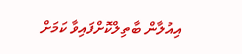އިއުލާން ބާތިލްކޮށްފައިވާ ކަމަށް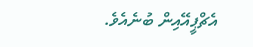އެޗްޕީއޭއިން ބުނެއެވެ.